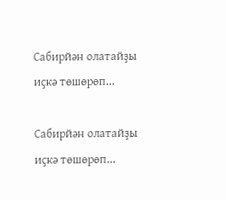Сабирйән олатайҙы иҫкә төшөрөп...

Сабирйән олатайҙы иҫкә төшөрөп...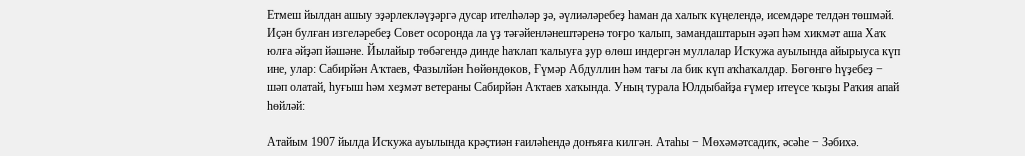Етмеш йылдан ашыу эҙәрлекләүҙәргә дусар ителһәләр ҙә, әүлиәләребеҙ һаман да халыҡ күңелендә, исемдәре телдән төшмәй. Иҫән булған изгеләребеҙ Совет осоронда ла үҙ тәғәйенләнештәренә тоғро ҡалып, замандаштарын әҙәп һәм хикмәт аша Хаҡ юлға әйҙәп йәшәне. Йылайыр төбәгендә динде һаҡлап ҡалыуға ҙур өлөш индергән муллалар Исҡужа ауылында айырыуса күп ине, улар: Сабирйән Аҡтаев, Фазылйән Һөйөндөков, Ғүмәр Абдуллин һәм тағы ла бик күп аҡһаҡалдар. Бөгөнгө һүҙебеҙ − шәп олатай, һуғыш һәм хеҙмәт ветераны Сабирйән Аҡтаев хаҡында. Уның турала Юлдыбайҙа ғүмер итеүсе ҡыҙы Раҡия апай һөйләй:

Атайым 1907 йылда Исҡужа ауылында крәҫтиән ғаиләһендә донъяға килгән. Атаһы − Мөхәмәтсадиҡ, әсәһе − Зәбихә.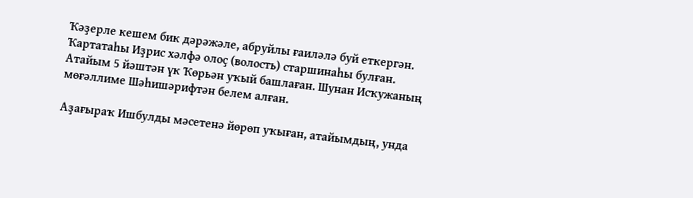Ҡәҙерле кешем бик дәрәжәле, абруйлы ғаиләлә буй еткергән. Ҡартатаһы Иҙрис хәлфә олоҫ (волость) старшинаһы булған. Атайым 5 йәштән үк Ҡөрьән уҡый башлаған. Шунан Исҡужаның мөғәллиме Шәһишәрифтән белем алған.

Аҙағыраҡ Ишбулды мәсетенә йөрөп уҡыған, атайымдың, унда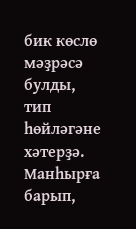бик көслө мәҙрәсә булды, тип һөйләгәне хәтерҙә. Манһырға барып,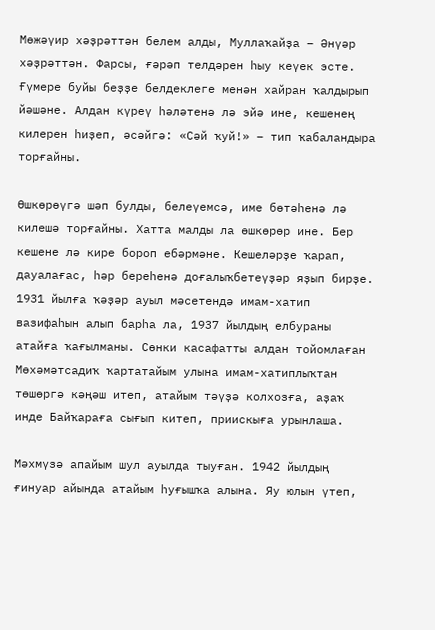Мөжәүир хәҙрәттән белем алды, Муллаҡайҙа − Әнүәр хәҙрәттән. Фарсы, ғәрәп телдәрен һыу кеүек эсте. Ғүмере буйы беҙҙе белдеклеге менән хайран ҡалдырып йәшәне. Алдан күреү һәләтенә лә эйә ине, кешенең килерен һиҙеп, әсәйгә: «Сәй ҡуй!» − тип ҡабаландыра торғайны.

Өшкөрөүгә шәп булды, белеүемсә, име бөтәһенә лә килешә торғайны. Хатта малды ла өшкөрөр ине. Бер кешене лә кире бороп ебәрмәне. Кешеләрҙе ҡарап, дауалағас, һәр береһенә доғалыҡбетеүҙәр яҙып бирҙе. 1931 йылға ҡәҙәр ауыл мәсетендә имам-хатип вазифаһын алып барһа ла, 1937 йылдың елбураны атайға ҡағылманы. Сөнки касафатты алдан тойомлаған Мөхәмәтсадиҡ ҡартатайым улына имам-хатиплыҡтан төшөргә кәңәш итеп, атайым тәүҙә колхозға, аҙаҡ инде Байҡараға сығып китеп, приискыға урынлаша.

Мәхмүзә апайым шул ауылда тыуған. 1942 йылдың ғинуар айында атайым һуғышҡа алына. Яу юлын үтеп,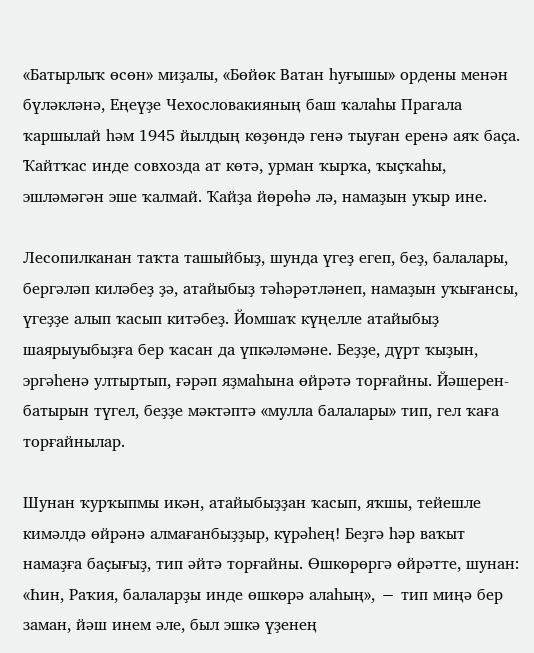«Батырлыҡ өсөн» миҙалы, «Бөйөк Ватан һуғышы» ордены менән бүләкләнә, Еңеүҙе Чехословакияның баш ҡалаһы Прагала ҡаршылай һәм 1945 йылдың көҙөндә генә тыуған еренә аяҡ баҫа. Ҡайтҡас инде совхозда ат көтә, урман ҡырҡа, ҡыҫҡаһы, эшләмәгән эше ҡалмай. Ҡайҙа йөрөһә лә, намаҙын уҡыр ине.

Лесопилканан таҡта ташыйбыҙ, шунда үгеҙ егеп, беҙ, балалары, бергәләп киләбеҙ ҙә, атайыбыҙ тәһәрәтләнеп, намаҙын уҡығансы, үгеҙҙе алып ҡасып китәбеҙ. Йомшаҡ күңелле атайыбыҙ шаярыуыбыҙға бер ҡасан да үпкәләмәне. Беҙҙе, дүрт ҡыҙын, эргәһенә ултыртып, ғәрәп яҙмаһына өйрәтә торғайны. Йәшерен-батырын түгел, беҙҙе мәктәптә «мулла балалары» тип, гел ҡаға торғайнылар.

Шунан ҡурҡыпмы икән, атайыбыҙҙан ҡасып, яҡшы, тейешле кимәлдә өйрәнә алмағанбыҙҙыр, күрәһең! Беҙгә һәр ваҡыт намаҙға баҫығыҙ, тип әйтә торғайны. Өшкөрөргә өйрәтте, шунан: «Һин, Раҡия, балаларҙы инде өшкөрә алаһың», − тип миңә бер заман, йәш инем әле, был эшкә үҙенең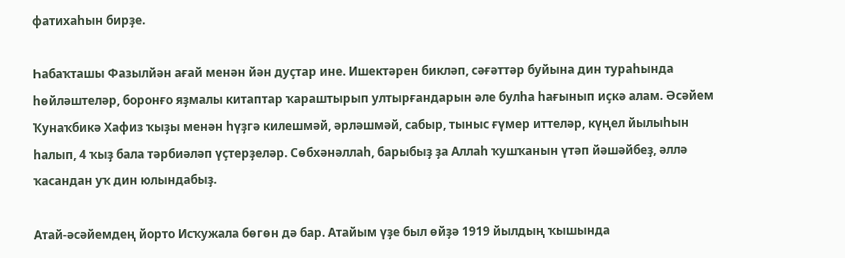фатихаһын бирҙе.

Һабаҡташы Фазылйән ағай менән йән дуҫтар ине. Ишектәрен бикләп, сәғәттәр буйына дин тураһында һөйләштеләр, боронғо яҙмалы китаптар ҡараштырып ултырғандарын әле булһа һағынып иҫкә алам. Әсәйем Ҡунаҡбикә Хафиз ҡыҙы менән һүҙгә килешмәй, әрләшмәй, сабыр, тыныс ғүмер иттеләр, күңел йылыһын һалып, 4 ҡыҙ бала тәрбиәләп үҫтерҙеләр. Сөбхәнәллаһ, барыбыҙ ҙа Аллаһ ҡушҡанын үтәп йәшәйбеҙ, әллә ҡасандан уҡ дин юлындабыҙ.

Атай-әсәйемдең йорто Исҡужала бөгөн дә бар. Атайым үҙе был өйҙә 1919 йылдың ҡышында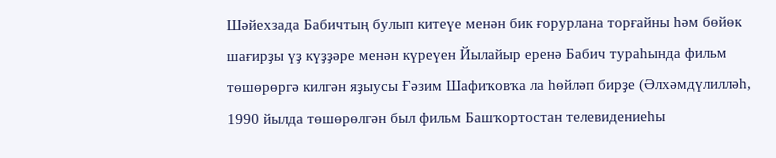Шәйехзада Бабичтың булып китеүе менән бик ғорурлана торғайны һәм бөйөк шағирҙы үҙ күҙҙәре менән күреүен Йылайыр еренә Бабич тураһында фильм төшөрөргә килгән яҙыусы Ғәзим Шафиҡовҡа ла һөйләп бирҙе (Әлхәмдүлилләһ, 1990 йылда төшөрөлгән был фильм Башҡортостан телевидениеһы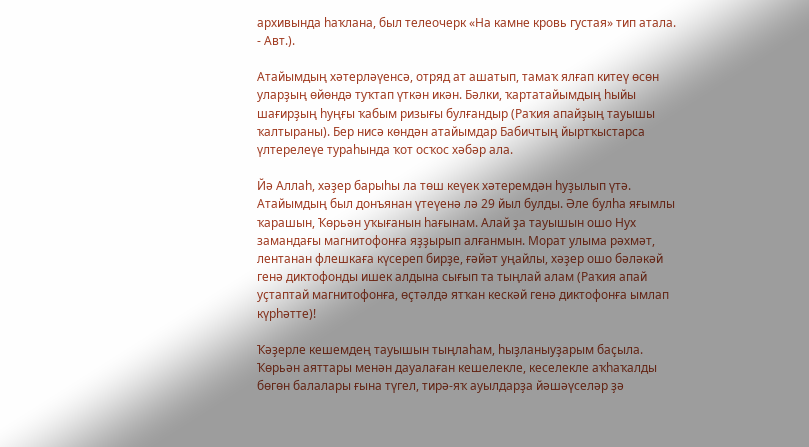архивында һаҡлана, был телеочерк «На камне кровь густая» тип атала. - Авт.).

Атайымдың хәтерләүенсә, отряд ат ашатып, тамаҡ ялғап китеү өсөн уларҙың өйөндә туҡтап үткән икән. Бәлки, ҡартатайымдың һыйы шағирҙың һуңғы ҡабым ризығы булғандыр (Раҡия апайҙың тауышы ҡалтыраны). Бер нисә көндән атайымдар Бабичтың йыртҡыстарса үлтерелеүе тураһында ҡот осҡос хәбәр ала.

Йә Аллаһ, хәҙер барыһы ла төш кеүек хәтеремдән һуҙылып үтә. Атайымдың был донъянан үтеүенә лә 29 йыл булды. Әле булһа яғымлы ҡарашын, Ҡөрьән уҡығанын һағынам. Алай ҙа тауышын ошо Нух замандағы магнитофонға яҙҙырып алғанмын. Морат улыма рәхмәт, лентанан флешкаға күсереп бирҙе, ғәйәт уңайлы, хәҙер ошо бәләкәй генә диктофонды ишек алдына сығып та тыңлай алам (Раҡия апай уҫтаптай магнитофонға, өҫтәлдә ятҡан кескәй генә диктофонға ымлап күрһәтте)!

Ҡәҙерле кешемдең тауышын тыңлаһам, һыҙланыуҙарым баҫыла. Ҡөрьән аяттары менән дауалаған кешелекле, кеселекле аҡһаҡалды бөгөн балалары ғына түгел, тирә-яҡ ауылдарҙа йәшәүселәр ҙә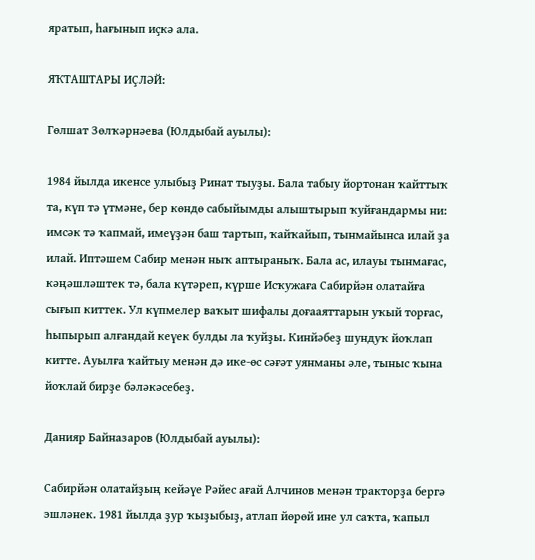яратып, һағынып иҫкә ала.

ЯҠТАШТАРЫ ИҪЛӘЙ:

Гөлшат Зөлҡәрнәева (Юлдыбай ауылы):

1984 йылда икенсе улыбыҙ Ринат тыуҙы. Бала табыу йортонан ҡайттыҡ та, күп тә үтмәне, бер көндө сабыйымды алыштырып ҡуйғандармы ни: имсәк тә ҡапмай, имеүҙән баш тартып, ҡайҡайып, тынмайынса илай ҙа илай. Иптәшем Сабир менән ныҡ аптыраныҡ. Бала ас, илауы тынмағас, кәңәшләштек тә, бала күтәреп, күрше Исҡужаға Сабирйән олатайға сығып киттек. Ул күпмелер ваҡыт шифалы доғааяттарын уҡый торғас, һыпырып алғандай кеүек булды ла ҡуйҙы. Кинйәбеҙ шундуҡ йоҡлап китте. Ауылға ҡайтыу менән дә ике-өс сәғәт уянманы әле, тыныс ҡына йоҡлай бирҙе бәләкәсебеҙ.

Данияр Байназаров (Юлдыбай ауылы):

Сабирйән олатайҙың кейәүе Рәйес ағай Алчинов менән тракторҙа бергә эшләнек. 1981 йылда ҙур ҡыҙыбыҙ, атлап йөрөй ине ул саҡта, ҡапыл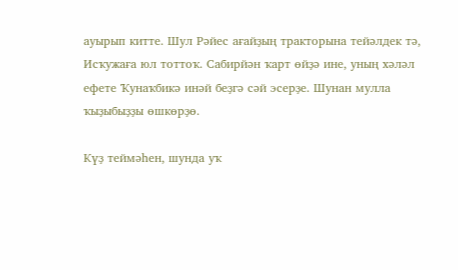ауырып китте. Шул Рәйес ағайҙың тракторына тейәлдек тә, Исҡужаға юл тоттоҡ. Сабирйән ҡарт өйҙә ине, уның хәләл ефете Ҡунаҡбикә инәй беҙгә сәй эсерҙе. Шунан мулла ҡыҙыбыҙҙы өшкөрҙө.

Күҙ теймәһен, шунда уҡ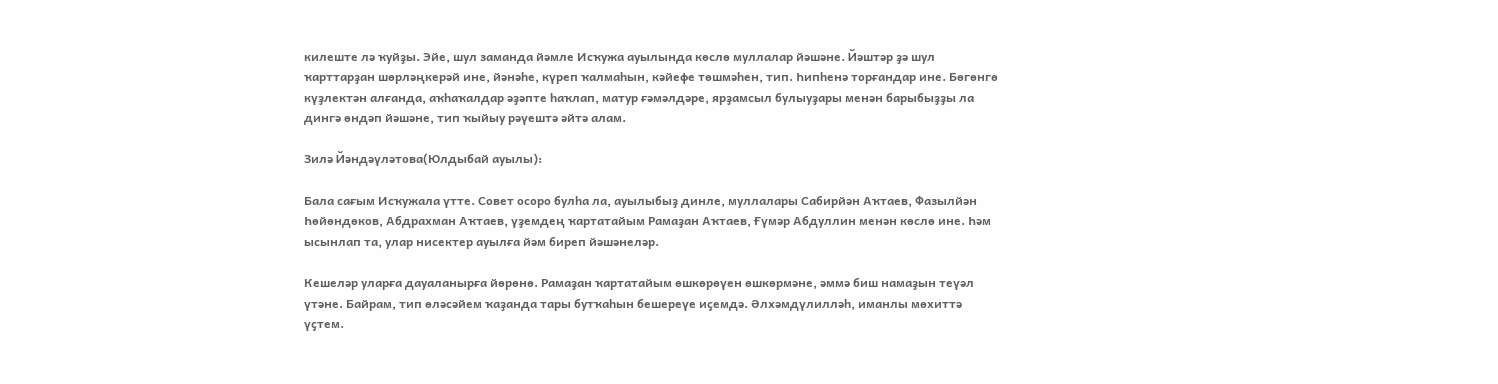килеште лә ҡуйҙы. Эйе, шул заманда йәмле Исҡужа ауылында көслө муллалар йәшәне. Йәштәр ҙә шул ҡарттарҙан шөрләңкерәй ине, йәнәһе, күреп ҡалмаһын, кәйефе төшмәһен, тип. Һипһенә торғандар ине. Бөгөнгө күҙлектән алғанда, аҡһаҡалдар әҙәпте һаҡлап, матур ғәмәлдәре, ярҙамсыл булыуҙары менән барыбыҙҙы ла дингә өндәп йәшәне, тип ҡыйыу рәүештә әйтә алам.

Зилә Йәндәүләтова(Юлдыбай ауылы):

Бала сағым Исҡужала үтте. Совет осоро булһа ла, ауылыбыҙ динле, муллалары Сабирйән Аҡтаев, Фазылйән Һөйөндөков, Абдрахман Аҡтаев, үҙемдең ҡартатайым Рамаҙан Аҡтаев, Ғүмәр Абдуллин менән көслө ине. Һәм ысынлап та, улар нисектер ауылға йәм биреп йәшәнеләр.

Кешеләр уларға дауаланырға йөрөнө. Рамаҙан ҡартатайым өшкөрөүен өшкөрмәне, әммә биш намаҙын теүәл үтәне. Байрам, тип өләсәйем ҡаҙанда тары бутҡаһын бешереүе иҫемдә. Әлхәмдүлилләһ, иманлы мөхиттә үҫтем.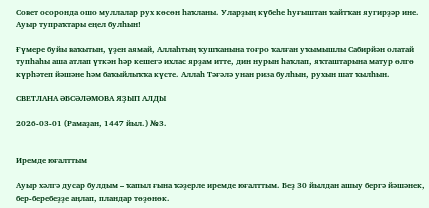Совет осоронда ошо муллалар рух көсөн һаҡланы. Уларҙың күбеһе һуғыштан ҡайтҡан яугирҙәр ине. Ауыр тупраҡтары еңел булһын!

Ғүмере буйы ваҡытын, үҙен аямай, Аллаһтың ҡушҡанына тоғро ҡалған уҡымышлы Сабирйән олатай тупһаһы аша атлап үткән һәр кешегә ихлас ярҙам итте, дин нурын һаҡлап, яҡташтарына матур өлгө күрһәтеп йәшәне һәм баҡыйлыҡҡа күсте. Аллаһ Тәғәлә унан риза булһын, рухын шат ҡылһын.

СВЕТЛАНА ӘБСӘЛӘМОВА ЯҘЫП АЛДЫ

2026-03-01 (Рамаҙан, 1447 йыл.) №3.


Иремде юғалттым

Ауыр хәлгә дусар булдым – ҡапыл ғына ҡәҙерле иремде юғалттым. Беҙ 30 йылдан ашыу бергә йәшәнек, бер-беребеҙҙе аңлап, пландар төҙөнөк.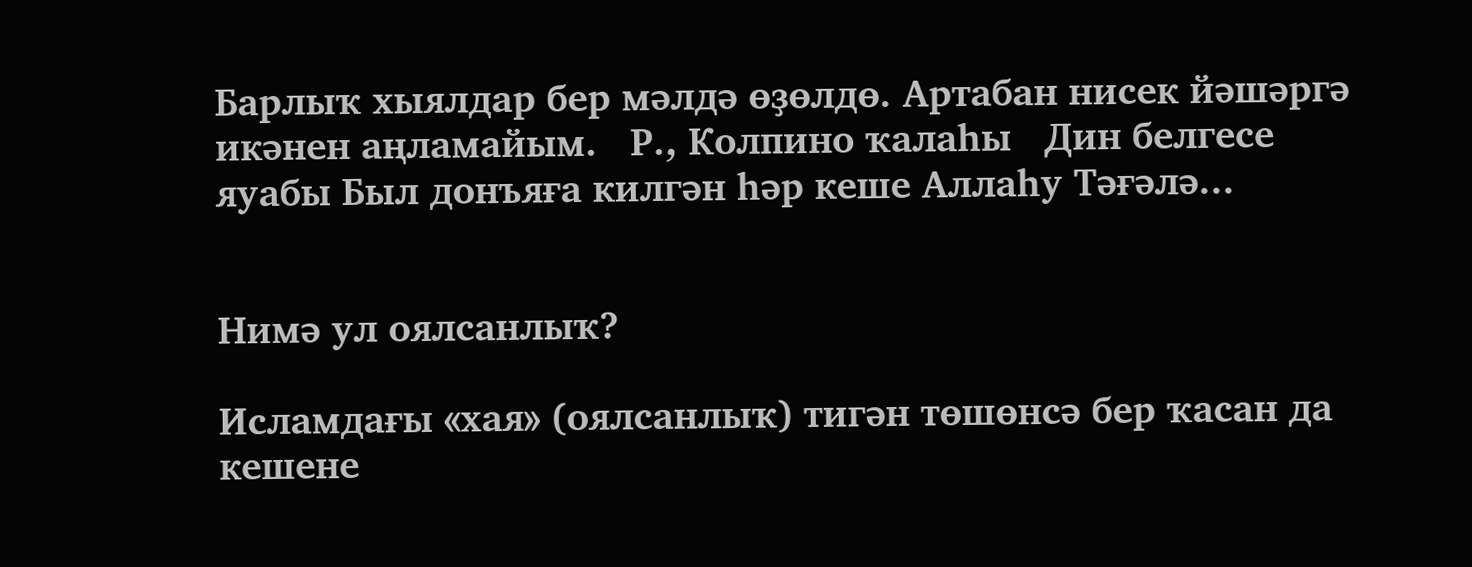Барлыҡ хыялдар бер мәлдә өҙөлдө. Артабан нисек йәшәргә икәнен аңламайым.   Р., Колпино ҡалаһы   Дин белгесе яуабы Был донъяға килгән һәр кеше Аллаһу Тәғәлә...


Нимә ул оялсанлыҡ?

Исламдағы «хая» (оялсанлыҡ) тигән төшөнсә бер ҡасан да кешене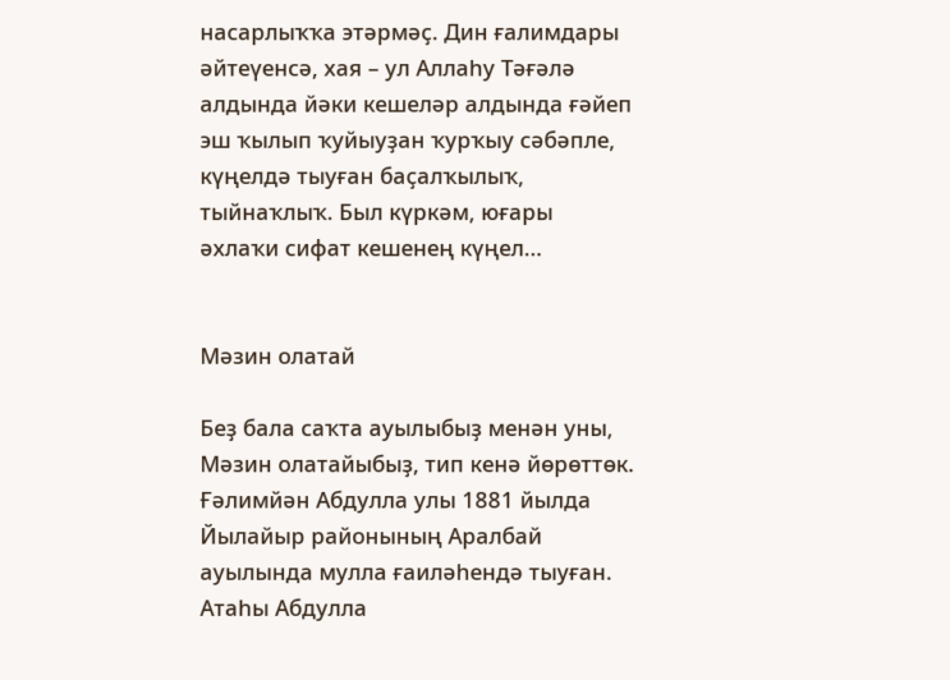насарлыҡҡа этәрмәҫ. Дин ғалимдары әйтеүенсә, хая – ул Аллаһу Тәғәлә алдында йәки кешеләр алдында ғәйеп эш ҡылып ҡуйыуҙан ҡурҡыу сәбәпле, күңелдә тыуған баҫалҡылыҡ, тыйнаҡлыҡ. Был күркәм, юғары әхлаҡи сифат кешенең күңел...


Мәзин олатай

Беҙ бала саҡта ауылыбыҙ менән уны, Мәзин олатайыбыҙ, тип кенә йөрөттөк. Ғәлимйән Абдулла улы 1881 йылда Йылайыр районының Аралбай ауылында мулла ғаиләһендә тыуған. Атаһы Абдулла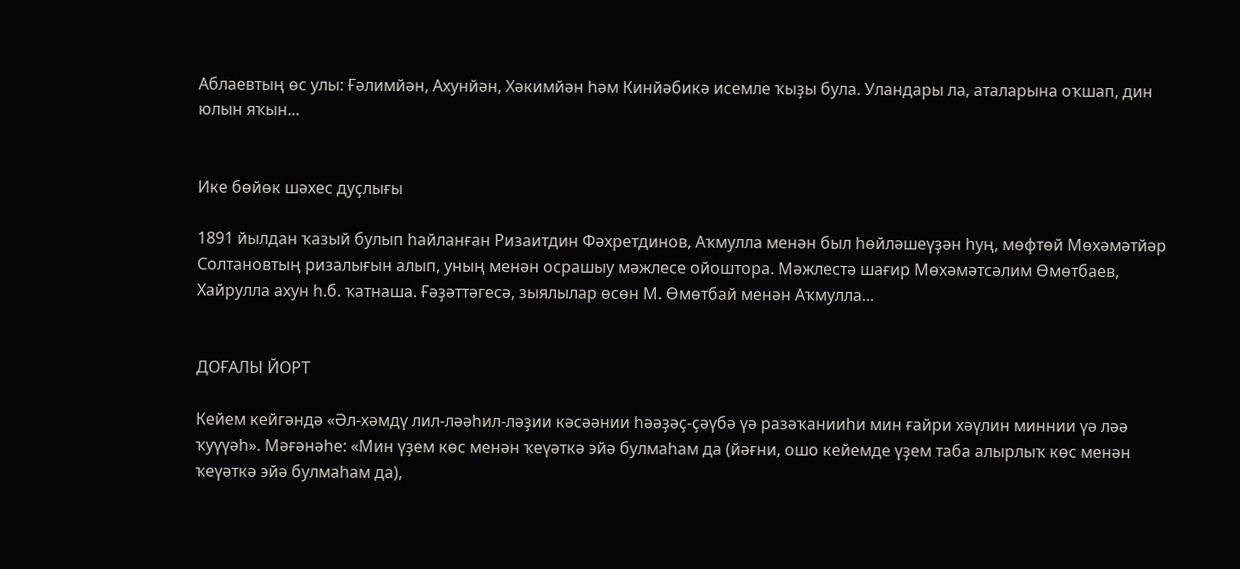Аблаевтың өс улы: Ғәлимйән, Ахунйән, Хәкимйән һәм Кинйәбикә исемле ҡыҙы була. Уландары ла, аталарына оҡшап, дин юлын яҡын...


Ике бөйөк шәхес дуҫлығы

1891 йылдан ҡазый булып һайланған Ризаитдин Фәхретдинов, Аҡмулла менән был һөйләшеүҙән һуң, мөфтөй Мөхәмәтйәр Солтановтың ризалығын алып, уның менән осрашыу мәжлесе ойоштора. Мәжлестә шағир Мөхәмәтсәлим Өмөтбаев, Хайрулла ахун һ.б. ҡатнаша. Ғәҙәттәгесә, зыялылар өсөн М. Өмөтбай менән Аҡмулла...


ДОҒАЛЫ ЙОРТ

Кейем кейгәндә «Әл-хәмдү лил-ләәһил-ләҙии кәсәәнии һәәҙәҫ-ҫәүбә үә разәҡанииһи мин ғайри хәүлин миннии үә ләә ҡуүүәһ». Мәғәнәһе: «Мин үҙем көс менән ҡеүәткә эйә булмаһам да (йәғни, ошо кейемде үҙем таба алырлыҡ көс менән ҡеүәткә эйә булмаһам да),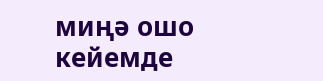миңә ошо кейемде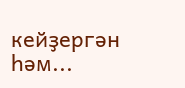кейҙергән һәм...